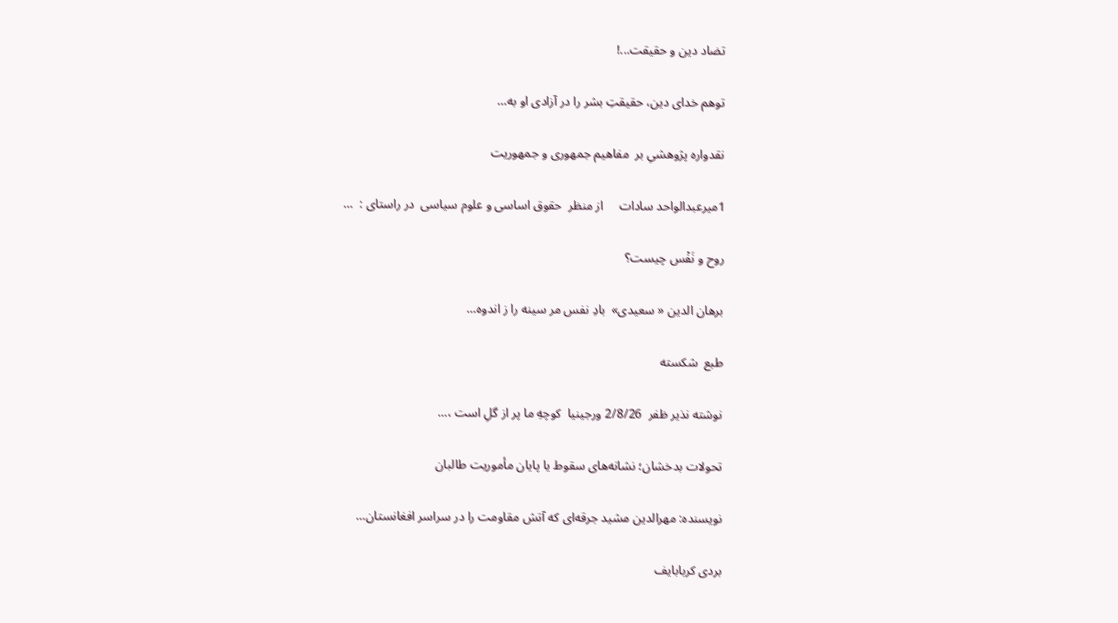تضاد دین و حقیقت...!

توهم خدای دین، حقیقتِ بشر را در آزادی او به…

نقدواره پژوهشیِ بر  مفاهیم جمهوری و جمهوریت

1میرعبدالواحد سادات     از منظر  حقوق اساسی و علوم سیاسی  در راستای :  …

روح و نَفْس چیست؟

برهان الدین « سعیدی»  بادِ نفس مر سینه را ز اندوه…

طبع  شکسته

نوشته نذیر ظفر  2/8/26 ورجینیا  كوچهِ ما پر از گلِ است ،…

تحولات بدخشان؛ نشانه‌های سقوط یا پایان مأموریت طالبان

نویسنده: مهرالدین مشید جرقه‌ای که آتش مقاومت را در سراسر افغانستان…

بردی کربابایف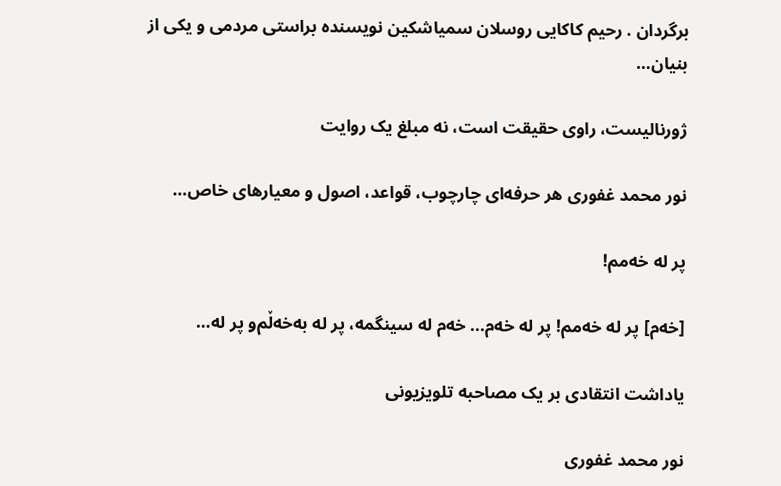برگردان . رحیم کاکایی روسلان سمیاشکین نویسنده براستی مردمی و یکی از  بنیان…

ژورنالیست، راوی حقیقت است، نه مبلغ یک روایت

نور محمد غفوری هر حرفه‌ای چارچوب، قواعد، اصول و معیارهای خاص…

پر له خەمم!

[خه‌م] پر له خەمم! پر لە خەم... خەم له سینگمە، پر لە بەخەڵم‌و پر لە…

یاداشت انتقادی بر یک مصاحبه تلویزیونی

نور محمد غفوری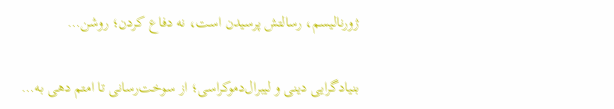ژورنالیسم، رسالتش پرسیدن است، نه دفاع کردن؛ روشن…

بنیادگرایی دینی و لیبرال‌دموکراسی؛ از سوخت‌رسانی تا امتم دهی به…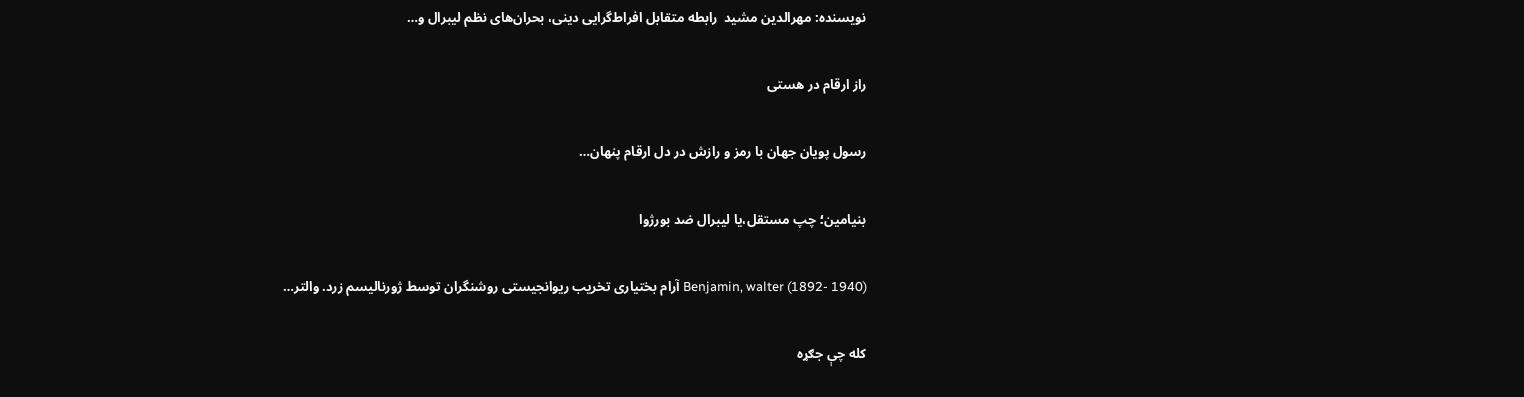نویسنده: مهرالدین مشید  رابطه متقابل افراط‌گرایی دینی، بحران‌های نظم لیبرال و…

راز ارقام در هستی

رسول پویان جهان با رمز و رازش در دل ارقام پنهان…

بنیامین؛ چپ مستقل،یا لیبرال ضد بورژوا

Benjamin, walter (1892- 1940) آرام بختیاری تخریب ریوانجیستی روشنگران توسط ژورنالیسم زرد. والتر…

کله چې جګړه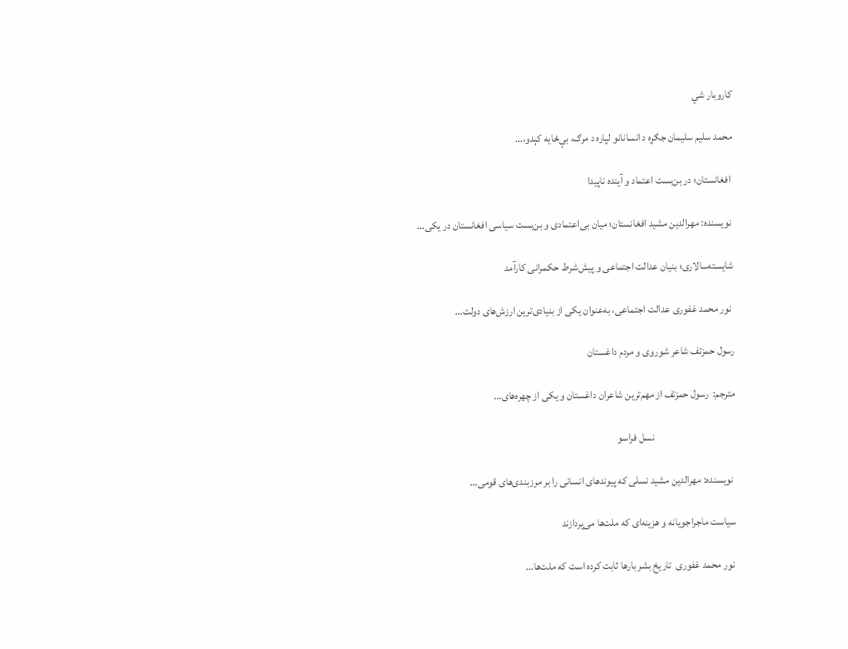کاروبار شي

محمد سليم سليمان جګړه د انسانانو لپاره د مرګ، بې‌ځایه کېدو،…

 افغانستان؛ در بن‌بست اعتماد و آینده ناپیدا

 نویسنده: مهرالدین مشید افغانستان؛ میان بی‌اعتمادی و بن‌بست سیاسی افغانستان در یکی…

شایسته‌سالاری؛ بنیان عدالت اجتماعی و پیش‌شرط حکمرانی کارآمد

 نور محمد غفوری عدالت اجتماعی، به‌عنوان یکی از بنیادی‌ترین ارزش‌های دولت…

رسول حمزتف شاعر شوروی و مردم داغستان

مترجم:  رسول حمزتف از مهم‌ترین شاعران داغستان و یکی از چهره‌های…

                                      نسل فراسو

 نویسنده: مهرالدین مشید نسلی که پیوندهای انسانی را بر مرزبندی‌های قومی…

سیاست ماجراجویانه و هزینه‌ای که ملت‌ها می‌پردازند

 نور محمد غفوری  تاریخ بشر بارها ثابت کرده است که ملت‌ها…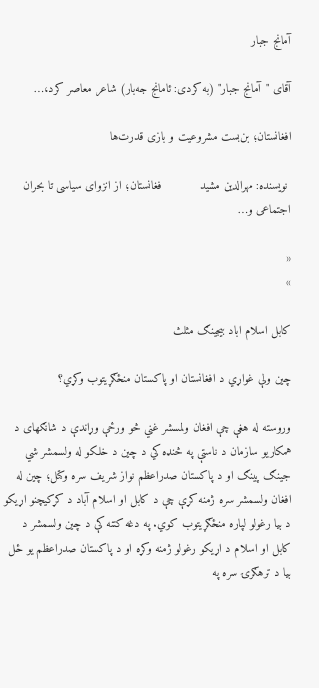آمانج جبار

آقای "آمانج جبار" (به کردی: ئامانج جەبار) شاعر معاصر کرد،…

افغانستان؛ بن‌بست مشروعیت و بازی قدرت‌ها

 نویسنده: مهرالدین مشید           فغانستان؛ از انزوای سیاسی تا بحران اجتماعی و…

«
»

کابل اسلام اباد بيجينګ مثلث

چين ولې غواړي د افغانستان او پاکستان منځګړيتوب وکړي؟

وروسته له هغې چې افغان ولمسشر غني څو ورځې وړاندې د شانګهای د همکاريو سازمان د ناستې په څنډه کي د چين د خلکو له ولسمشر شي جینګ پينګ او د پاکستان صدراعظم نواز شريف سره وکتل؛ چين له افغان ولسمشر سره ژمنه کړې چې د کابل او اسلام آباد د کړکيچنو اړيکو د بيا رغولو لپاره منځګړيتوب کوي. په دغه کتنه کې د چين ولسمشر د کابل او اسلام د اړيکو رغولو ژمنه وکړه او د پاکستان صدراعظم يو ځل بيا د ترهګرۍ سره په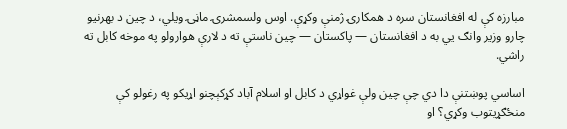مبارزه کې له افغانستان سره د همکارۍ ژمنې وکړې. اوس ولسمشرۍ ماڼۍ ويلي، د چين د بهرنيو چارو وزير وانګ يي به د افغانستان — پاکستان — چين ناستې ته د لارې هوارولو په موخه کابل ته راشي.

اساسي پوښتنې دا دي چې چين ولې غواړي د کابل او اسلام آباد کړکېچنو اړيکو په رغولو کې منځګړيتوب وکړي؟ او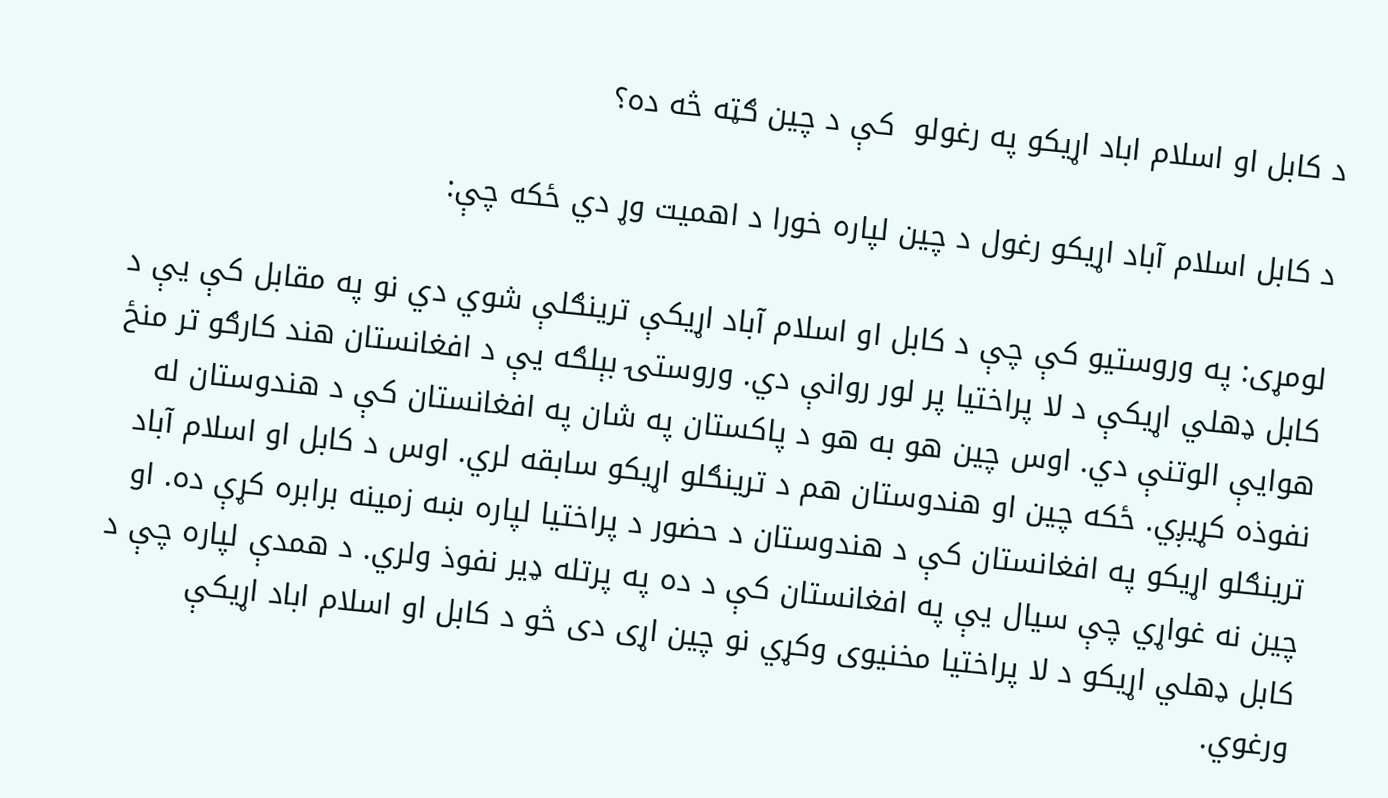د کابل او اسلام اباد اړيکو په رغولو  کې د چين ګټه څه ده؟

د کابل اسلام آباد اړيکو رغول د چين لپاره خورا د اهميت وړ دي ځکه چې:

لومړی: په وروستيو کې چې د کابل او اسلام آباد اړيکې ترينګلې شوي دي نو په مقابل کې يې د کابل ډهلي اړيکې د لا پراختيا پر لور روانې دي. وروستۍ بېلګه يې د افغانستان هند کارګو تر منځ هوايې الوتنې دي. اوس چين هو به هو د پاکستان په شان په افغانستان کې د هندوستان له نفوذه کړيږي. ځکه چين او هندوستان هم د ترينګلو اړيکو سابقه لري. اوس د کابل او اسلام آباد ترينګلو اړيکو په افغانستان کې د هندوستان د حضور د پراختيا لپاره ښه زمينه برابره کړې ده. او چين نه غواړي چې سيال يې په افغانستان کې د ده په پرتله ډير نفوذ ولري. د همدې لپاره چې د کابل ډهلي اړيکو د لا پراختيا مخنيوی وکړي نو چين اړی دی څو د کابل او اسلام اباد اړيکې ورغوي.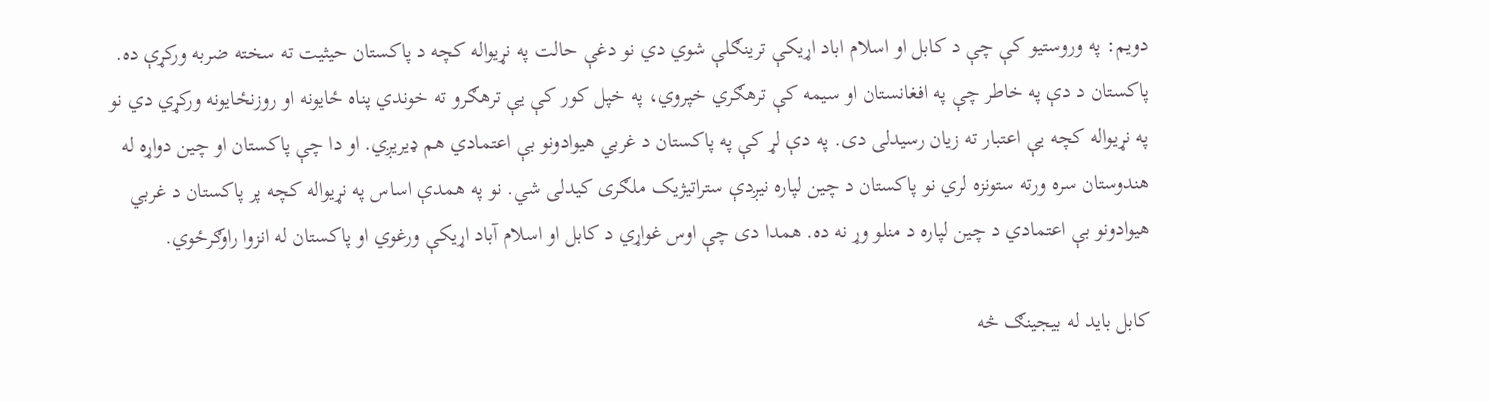دويم: په وروستيو کې چې د کابل او اسلام اباد اړيکې ترينګلې شوي دي نو دغې حالت په نړيواله کچه د پاکستان حيثيت ته سخته ضربه ورکړې ده. پاکستان د دې په خاطر چې په افغانستان او سيمه کې ترهګري خپروي، په خپل کور کې يې ترهګرو ته خوندي پناه ځايونه او روزنځايونه ورکړي دي نو په نړيواله کچه يې اعتبار ته زيان رسيدلی دی. په دې لړ کې په پاکستان د غربي هيوادونو بې اعتمادي هم ډيريږي. او دا چې پاکستان او چين دواړه له هندوستان سره ورته ستونزه لري نو پاکستان د چين لپاره نيږدې ستراتيژيک ملګری کيدلی شي. نو په همدې اساس په نړيواله کچه پر پاکستان د غربي هيوادونو بې اعتمادي د چين لپاره د منلو وړ نه ده. همدا دی چې اوس غواړي د کابل او اسلام آباد اړيکې ورغوي او پاکستان له انزوا راوګرځوي.

کابل بايد له بيجينګ څه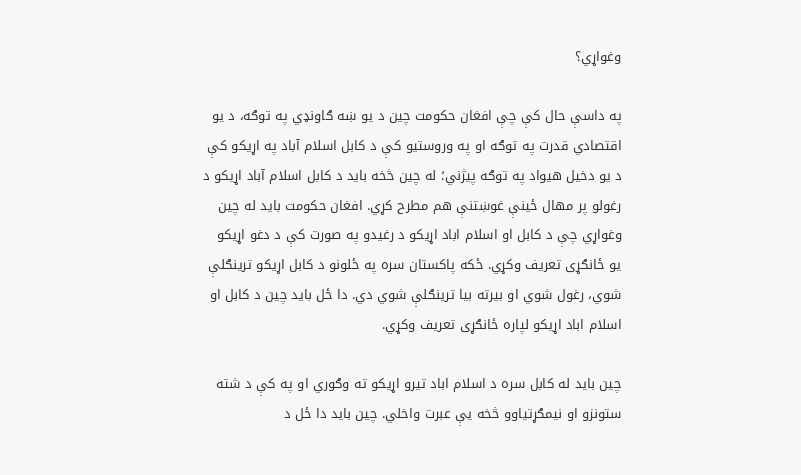وغواړي؟

په داسې حال کې چې افغان حکومت چين د يو ښه ګاونډي په توګه، د يو اقتصادي قدرت په توګه او په وروستيو کې د کابل اسلام آباد په اړيکو کې د يو دخيل هيواد په توګه پيژني؛ له چين څخه بايد د کابل اسلام آباد اړيکو د رغولو پر مهال ځينې غوښتنې هم مطرح کړي. افغان حکومت بايد له چين وغواړي چې د کابل او اسلام اباد اړيکو د رغيدو په صورت کې د دغو اړيکو يو ځانګړی تعريف وکړي. ځکه پاکستان سره په ځلونو د کابل اړيکو ترينګلې شوي، رغول شوي او بيرته بيا ترينګلې شوي دي. دا ځل بايد چين د کابل او اسلام اباد اړيکو لپاره ځانګړی تعريف وکړي.

چين بايد له کابل سره د اسلام اباد تيرو اړيکو ته وګوري او په کې د شته ستونزو او نيمګړتياوو څخه يې عبرت واخلي. چين بايد دا ځل د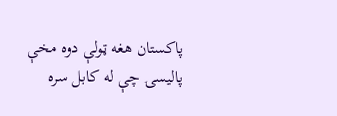پاکستان هغه ټولې دوه مخې پاليسۍ چې له کابل سره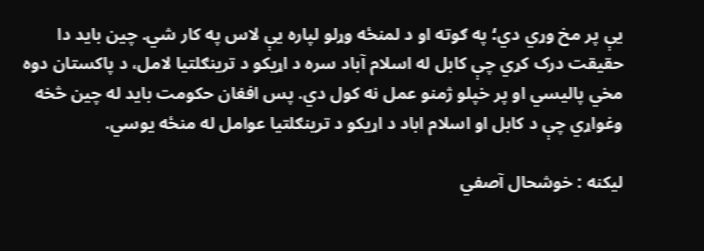يې پر مخ وړي دي؛ په ګوته او د لمنځه وړلو لپاره يې لاس په کار شي. چين بايد دا حقيقت درک کړي چې کابل له اسلام آباد سره د اړيکو د ترينګلتيا لامل، د پاکستان دوه مخي پاليسي او پر خپلو ژمنو عمل نه کول دي. پس افغان حکومت بايد له چين څخه وغواړي چې د کابل او اسلام اباد د اړيکو د ترينګلتيا عوامل له منځه يوسي.

لیکنه : خوشحال آصفي